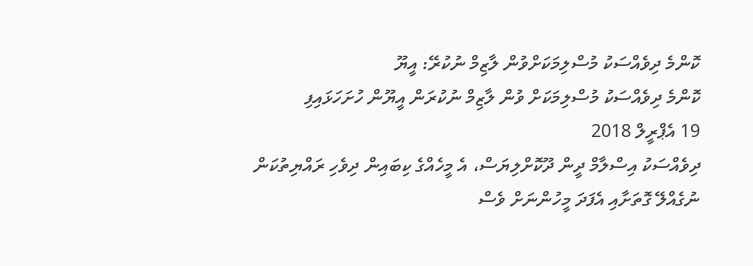ކޮންމެ ދިވެއްސަކު މުސްލިމަކަށްވުން ލާޒިމް ނުކުރޭ: އީޔޫ
ކޮންމެ ދިވެއްސަކު މުސްލިމަކަށް ވުން ލާޒިމް ނުކުރަން އީޔޫން ހުށަހަޅައިފި
19 އެޕްރީލް 2018
ދިވެއްސަކު އިސްލާމް ދީން ދޫކޮށްލިޔަސް، އެ މީހެއްގެ ކިބައިން ދިވެހި ރައްޔިތުކަން ނުގެއްލޭ ގޮތަށާއި އެފަދަ މީހުންނަށް ވެސް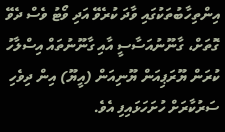އިންތިހާބުތަކުގައި ވާދަ ކުރެވޭ އަދި ވޯޓު ވެސް ދެވޭ ގޮތަށް، ގާނޫނުއަސާސީ އާއި ގާނޫނުތައް އިސްލާހު ކުރަން ޔޫރަޕިއަން ޔޫނިއަން (އީޔޫ) އިން ދިވެހި ސަރުކާރަށް ހުށަހަޅައިފި އެވެ.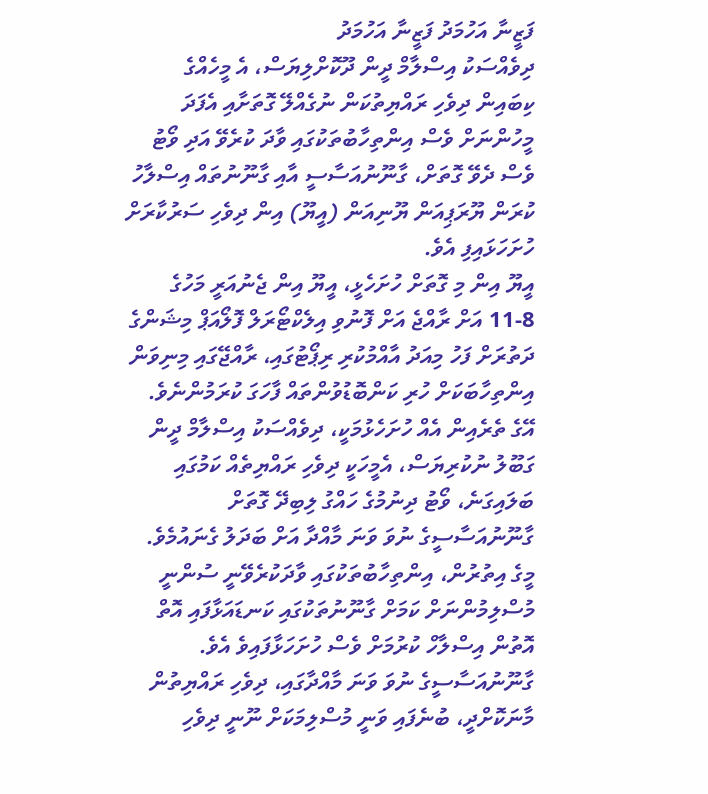ފަޒީނާ އަހުމަދު ފަޒީނާ އަހުމަދު
ދިވެއްސަކު އިސްލާމް ދީން ދޫކޮށްލިޔަސް، އެ މީހެއްގެ ކިބައިން ދިވެހި ރައްޔިތުކަން ނުގެއްލޭ ގޮތަށާއި އެފަދަ މީހުންނަށް ވެސް އިންތިހާބުތަކުގައި ވާދަ ކުރެވޭ އަދި ވޯޓު ވެސް ދެވޭ ގޮތަށް، ގާނޫނުއަސާސީ އާއި ގާނޫނުތައް އިސްލާހު ކުރަން ޔޫރަޕިއަން ޔޫނިއަން (އީޔޫ) އިން ދިވެހި ސަރުކާރަށް ހުށަހަޅައިފި އެވެ.
އީޔޫ އިން މި ގޮތަށް ހުށަހެޅީ، އީޔޫ އިން ޖެނުއަރީ މަހުގެ 8-11 އަށް ރާއްޖެ އަށް ފޮނުވި އިލެކްޓޯރަލް ފޮލޯއަޕް މިޝަންގެ ދަތުރަށް ފަހު މިއަދު އާއްމުކުރި ރިޕޯޓުގައި، ރާއްޖޭގައި މިނިވަން އިންތިހާބަކަށް ހުރި ކަންބޮޑުވުންތައް ފާހަގަ ކުރަމުންނެވެ.
އޭގެ ތެރެއިން އެއް ހުށަހެޅުމަކީ، ދިވެއްސަކު އިސްލާމް ދީން ގަބޫލު ނުކުރިޔަސް، އެމީހަކީ ދިވެހި ރައްޔިތެއް ކަމުގައި ބަލައިގަނެ، ވޯޓު ދިނުމުގެ ހައްގު ލިބިދޭ ގޮތަށް ގާނޫނުއަސާސީގެ ނުވަ ވަނަ މާއްދާ އަށް ބަދަލު ގެނައުމެވެ. މީގެ އިތުރުން، އިންތިހާބުތަކުގައި ވާދަކުރެވޭނީ ސުންނީ މުސްލިމުންނަށް ކަމަށް ގާނޫނުތަކުގައި ކަނޑައަޅާފައި އޮތް އޮތުން އިސްލާހް ކުރުމަށް ވެސް ހުށަހަޅާފައިވެ އެވެ.
ގާނޫނުއަސާސީގެ ނުވަ ވަނަ މާއްދާގައި، ދިވެހި ރައްޔިތުން މާނަކޮށްދީ، ބުނެފައި ވަނީ މުސްލިމަކަށް ނޫނީ ދިވެހި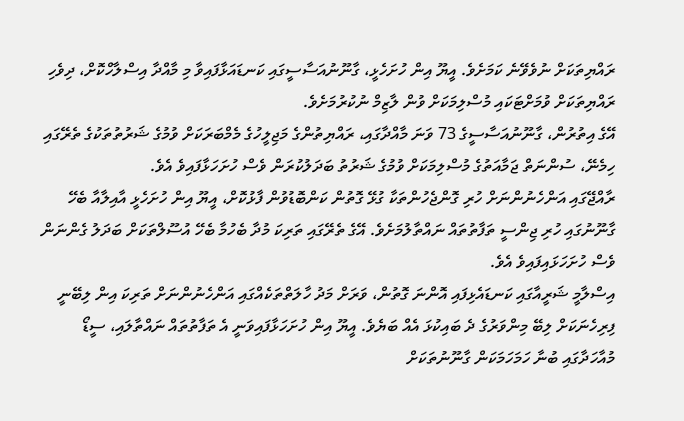ރައްޔިތަކަށް ނުވެވޭނެ ކަމަށެވެ. އީޔޫ އިން ހުށަހެޅީ، ގާނޫނުއަސާސީގައި ކަނޑައަޅާފައިވާ މި މާއްދާ އިސްލާހްކޮށް، ދިވެހި ރައްޔިތަކަށް ވުމަށްޓަކައި މުސްލިމަކަށް ވުން ލާޒިމް ނުކުރުމަށެވެ.
އޭގެ އިތުރުން، ގާނޫނުއަސާސީގެ 73 ވަނަ މާއްދާގައި، ރައްޔިތުންގެ މަޖިލީހުގެ މެމްބަރަކަށް ވުމުގެ ޝަރުތުތަކުގެ ތެރޭގައި ހިމެނޭ، ސުންނަތް ޖަމާއަތުގެ މުސްލިމަކަށް ވުމުގެ ޝަރުތު ބަދަލުކުރަން ވެސް ހުށަހަޅާފައިވެ އެވެ.
ރާއްޖޭގައި އަންހެނުންނަށް ހުރި ގޮންޖެހުންތަކާ ގުޅޭ ގޮތުން ކަންބޮޑުވުން ފާޅުކޮށް، އީޔޫ އިން ހުށަހެޅީ އާއިލާއާ ބެހޭ ގާނޫނުގައި ހުރި ޖިންސީ ތަފާތުތައް ނައްތާލުމަށެވެ. އޭގެ ތެރޭގައި ތަރިކަ މުދާ ބެހުމާ ބެހޭ އުސޫލްތަކަށް ބަދަލު ގެންނަން ވެސް ހުށަހަޅައިފައިވެ އެވެ.
އިސްލާމީ ޝަރީއާގައި ކަނޑައެޅިފައި އޮންނަ ގޮތުން، ވަރަށް މަދު ހާލަތްތަކެއްގައި އަންހެނުންނަށް ތަރިކަ އިން ލިބޭނީ ފިރިހެނަކަށް ލިބޭ މިންވަރުގެ ދެ ބައިކުޅަ އެއް ބަޔެވެ. އީޔޫ އިން ހުށަހަޅާފައިވަނީ އެ ތަފާތުތައް ނައްތާލައި، ސީޑޯ މުއާހަދާގައި ބުނާ ހަމަހަމަކަން ގާނޫނުތަކަށް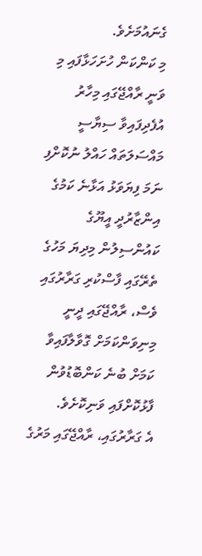ގެނައުމަށެވެ.
މި ކަންކަން ހުށަހަޅާފައި މި ވަނީ ރާއްޖޭގައި މިހާރު އުފެދިފައިވާ ސިޔާސީ މައްސަލަތައް ހައްލު ނުކޮށްފި ނަމަ ފިޔަވަޅު އަޅާނެ ކަމުގެ އިންޒާރުދީ އީޔޫގެ ކައުންސިލުން މިދިޔަ މަހުގެ ތެރޭގައި ފާސްކުރި ގަރާރުގައި ވެސް، ރާއްޖޭގައި ދީނީ މިނިވަންކަމަށް ގޮވާލާފައިވާ ކަމަށް ބުނެ ކަންބޮޑުވުން ފާޅުކޮށްފައި ވަނިކޮށެވެ.
އެ ގަރާރުގައި، ރާއްޖޭގައި މަރުގެ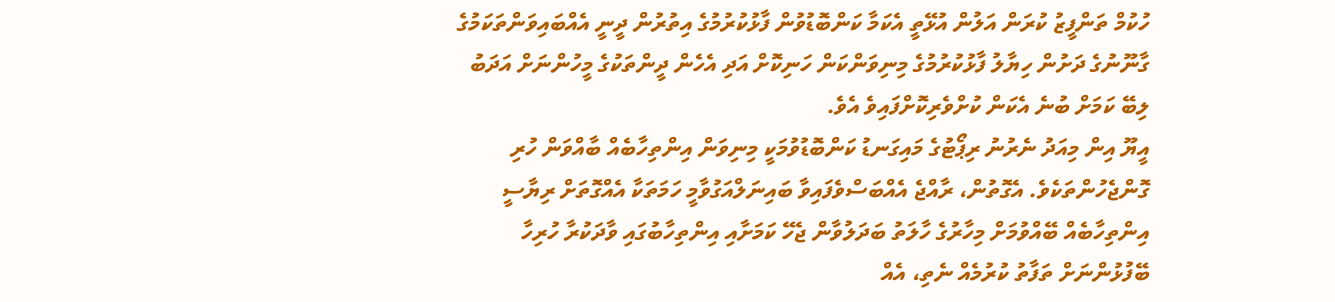ހުކުމް ތަންފީޒު ކުރަން އަލުން އުޅޭތީ އެކަމާ ކަންބޮޑުވުން ފާޅުކުރުމުގެ އިތުރުން ދީނީ އެއްބައިވަންތަކަމުގެ ގާނޫނުގެ ދަށުން ހިޔާލު ފާޅުކުރުމުގެ މިނިވަންކަން ހަނިކޮށް އަދި އެހެން ދީންތަކުގެ މީހުންނަށް އަދަބު ލިބޭ ކަމަށް ބުނެ އެކަން ކުށްވެރިކޮށްފައިވެ އެވެ.
އީޔޫ އިން މިއަދު ނެރުނު ރިޕޯޓުގެ މައިގަނޑު ކަންބޮޑުވުމަކީ މިނިވަން އިންތިހާބެއް ބާއްވަން ހުރި ގޮންޖެހުންތަކެވެ. އެގޮތުން، ރާއްޖެ އެއްބަސްވެފައިވާ ބައިނަލްއަގުވާމީ ހަމަތަކާ އެއްގޮތަށް ރިޔާސީ އިންތިހާބެއް ބޭއްވުމަށް މިހާރުގެ ހާލަތު ބަދަލުވާން ޖެހޭ ކަމަށާއި އިންތިހާބުގައި ވާދަކުރާ ހުރިހާ ބޭފުޅުންނަށް ތަފާތު ކުރުމެއް ނެތި، އެއް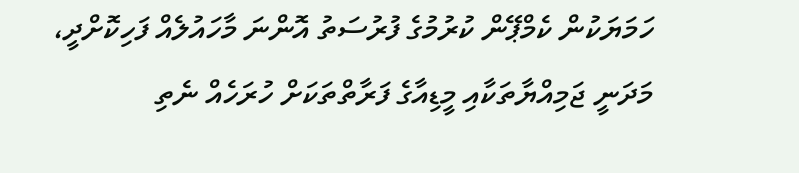ހަމަޔަކުން ކެމްޕޭން ކުރުމުގެ ފުރުސަތު އޮންނަ މާހައުލެއް ފަހިކޮށްދީ، މަދަނީ ޖަމިއްޔާތަކާއި މީޑިއާގެ ފަރާތްތަކަށް ހުރަހެއް ނެތި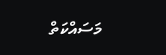މަސައްކަތް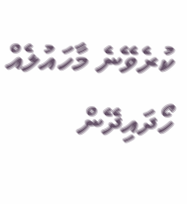ކުރެވޭނެ މާހައުލެއް ހޯދައިދޭން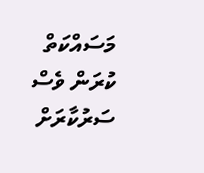މަސައްކަތް ކުރަން ވެސް ސަރުކާރަށް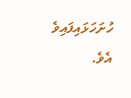ހުށަހަޅައިފައިވެ އެވެ.